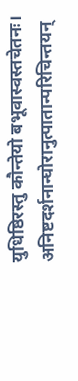युधिष्ठिरस्तु कौन्तेयो बभूवास्वस्तचेतनः। अनिष्टदर्शनान्घोरानुत्पातान्परिचिन्तयन्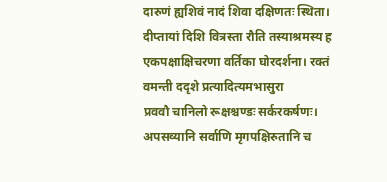दारुणं ह्यशिवं नादं शिवा दक्षिणतः स्थिता। दीप्तायां दिशि वित्रस्ता रौति तस्याश्रमस्य ह
एकपक्षाक्षिचरणा वर्तिका घोरदर्शना। रक्तं वमन्ती ददृशे प्रत्यादित्यमभासुरा
प्रववौ चानिलो रूक्षश्चण्डः सर्करकर्षणः। अपसव्यानि सर्वाणि मृगपक्षिरुतानि च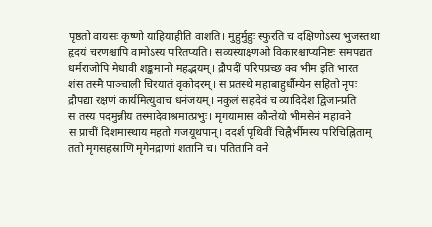पृष्ठतो वायसः कृष्णो याहियाहीति वाशति। मुहुर्मुहुः स्फुरति च दक्षिणोऽस्य भुजस्तथा
हृदयं चरणश्चापि वामोऽस्य परितप्यति। सव्यस्याक्ष्णओ विकारश्चाप्यनिष्टः समपद्यत
धर्मराजोपि मेधावी शङ्कमानो महद्भयम्। द्रौपदीं परिपप्रच्छ क्व भीम इति भारत
शंस तस्मै पाञ्चाली चिरयातं वृकोदरम्। स प्रतस्थे महाबाहुर्धौम्येन सहितो नृपः
द्रौपद्या रक्षणं कार्यमित्युवाच धनंजयम्। नकुलं सहदेवं च व्यादिदेश द्विजान्प्रति
स तस्य पदमुन्नीय तस्मादेवाश्रमात्प्रभुः। मृगयामास कौन्तेयो भीमसेनं महावने
स प्राचीं दिशमास्थाय महतो गजयूथपान्। ददर्श पृथिवीं चिह्नैर्भीमस्य परिचिह्निताम्
ततो मृगसहस्राणि मृगेनद्राणां शतानि च। पतितानि वने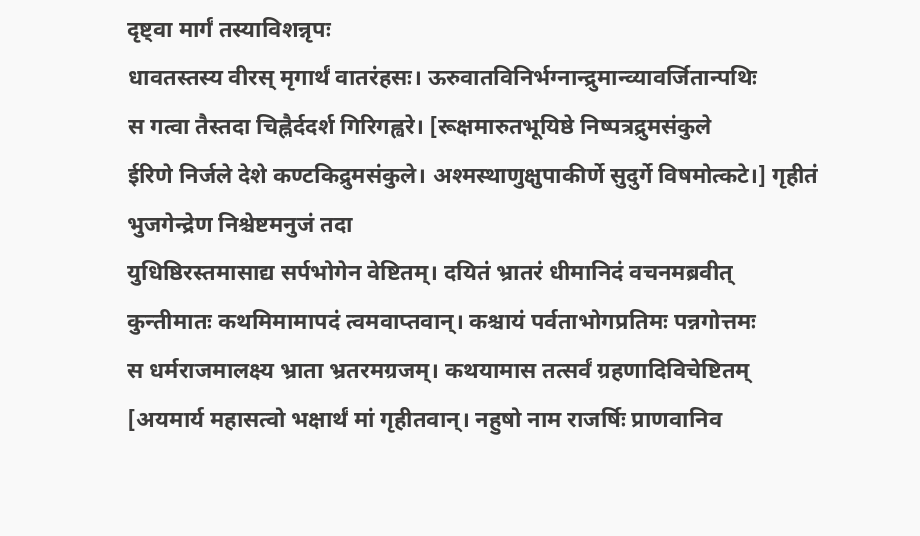दृष्ट्वा मार्गं तस्याविशन्नृपः
धावतस्तस्य वीरस् मृगार्थं वातरंहसः। ऊरुवातविनिर्भग्नान्द्रुमान्व्यावर्जितान्पथिः
स गत्वा तैस्तदा चिह्नैर्ददर्श गिरिगह्वरे। [रूक्षमारुतभूयिष्ठे निष्पत्रद्रुमसंकुले
ईरिणे निर्जले देशे कण्टकिद्रुमसंकुले। अश्मस्थाणुक्षुपाकीर्णे सुदुर्गे विषमोत्कटे।] गृहीतं भुजगेन्द्रेण निश्चेष्टमनुजं तदा
युधिष्ठिरस्तमासाद्य सर्पभोगेन वेष्टितम्। दयितं भ्रातरं धीमानिदं वचनमब्रवीत्
कुन्तीमातः कथमिमामापदं त्वमवाप्तवान्। कश्चायं पर्वताभोगप्रतिमः पन्नगोत्तमः
स धर्मराजमालक्ष्य भ्राता भ्रतरमग्रजम्। कथयामास तत्सर्वं ग्रहणादिविचेष्टितम्
[अयमार्य महासत्वो भक्षार्थं मां गृहीतवान्। नहुषो नाम राजर्षिः प्राणवानिव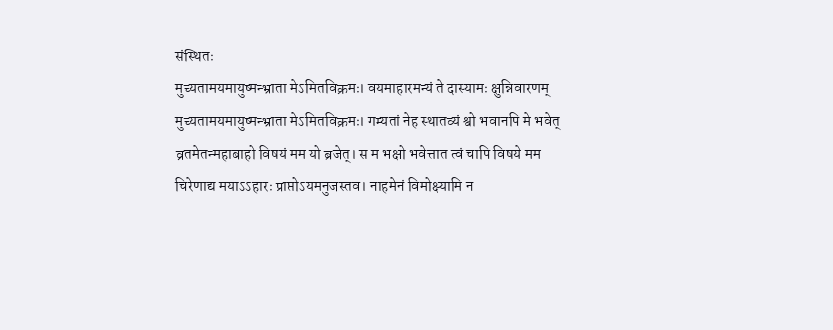संस्थितः
मुच्यतामयमायुष्मन्भ्राता मेऽमितविक्रमः। वयमाहारमन्यं ते दास्यामः क्षुन्निवारणम्
मुच्यतामयमायुष्मन्भ्राता मेऽमितविक्रमः। गम्यतां नेह स्थातव्यं श्वो भवानपि मे भवेत्
व्रतमेतन्महाबाहो विषयं मम यो ब्रजेत्। स म भक्षो भवेत्तात त्वं चापि विषये मम
चिरेणाद्य मयाऽऽहारः प्राप्तोऽयमनुजस्तव। नाहमेनं विमोक्ष्यामि न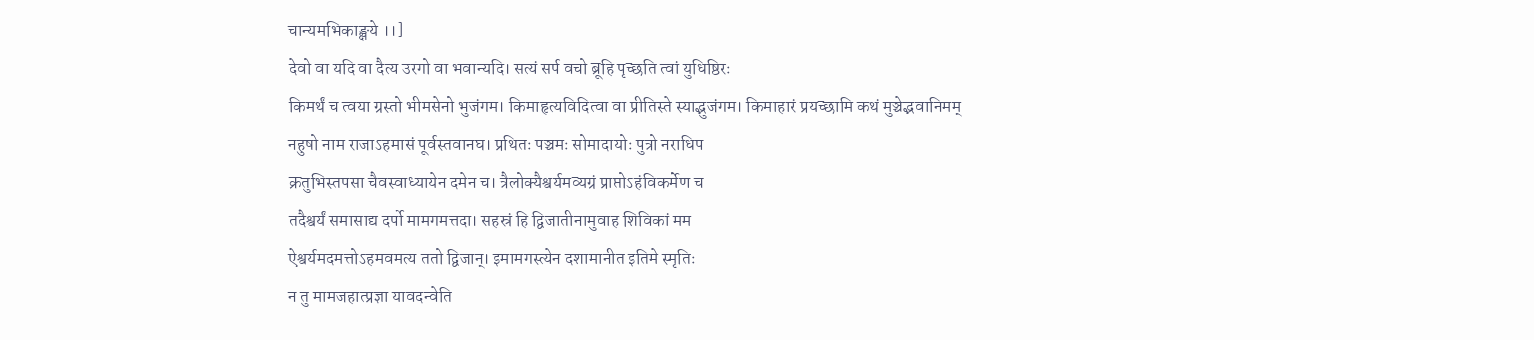चान्यमभिकाङ्क्षये ।।]
देवो वा यदि वा दैत्य उरगो वा भवान्यदि। सत्यं सर्प वचो ब्रूहि पृच्छति त्वां युधिष्ठिरः
किमर्थं च त्वया ग्रस्तो भीमसेनो भुजंगम। किमाहृत्यविदित्वा वा प्रीतिस्ते स्याद्भुजंगम। किमाहारं प्रयच्छामि कथं मुञ्चेद्भवानिमम्
नहुषो नाम राजाऽहमासं पूर्वस्तवानघ। प्रथितः पञ्चमः सोमादायोः पुत्रो नराधिप
क्रतुभिस्तपसा चैवस्वाध्यायेन दमेन च। त्रैलोक्यैश्वर्यमव्यग्रं प्राप्तोऽहंविकर्मेण च
तदैश्वर्यं समासाद्य दर्पो मामगमत्तदा। सहस्रं हि द्विजातीनामुवाह शिविकां मम
ऐश्वर्यमदमत्तोऽहमवमत्य ततो द्विजान्। इमामगस्त्येन दशामानीत इतिमे स्मृतिः
न तु मामजहात्प्रज्ञा यावदन्वेति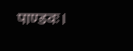पाण्डवः।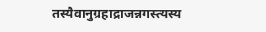तस्यैवानुग्रहाद्राजन्नगस्त्यस्य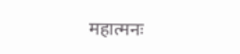महात्मनः